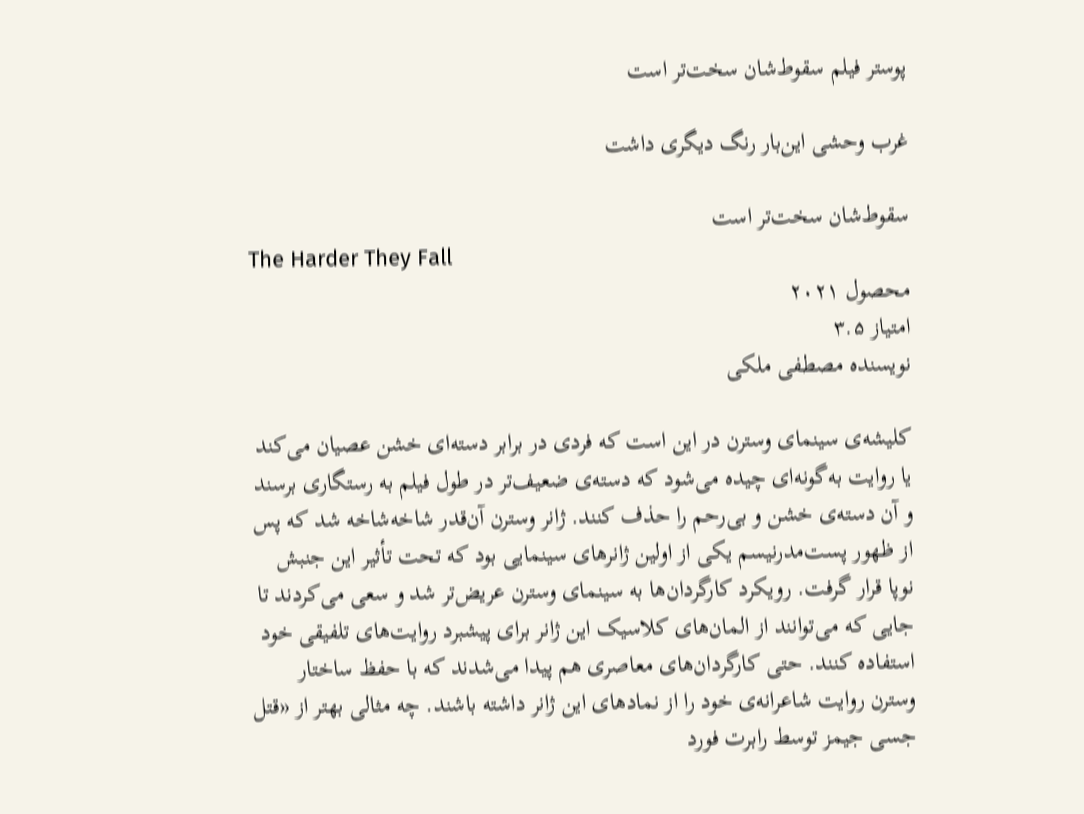پوستر فیلم سقوط‌شان سخت‌تر است

غرب وحشی این‌بار رنگ دیگری داشت

سقوط‌شان سخت‌تر است
The Harder They Fall
محصول ۲۰۲۱
امتیاز ۳.۵
نویسنده مصطفی ملکی

کلیشه‌ی سینمای وسترن در این است که فردی در برابر دسته‌ای خشن عصیان می‌کند یا روایت به‌گونه‌ای چیده می‌شود که دسته‌ی ضعیف‌تر در طول فیلم به رستگاری برسند و آن دسته‌ی خشن و بی‌رحم را حذف کنند. ژانر وسترن آن‌قدر شاخه‌شاخه شد که پس از ظهور پست‌مدرنیسم یکی از اولین ژانرهای سینمایی بود که تحت تأثیر این جنبش نوپا قرار گرفت. رویکرد کارگردان‌ها به سینمای وسترن عریض‌تر شد و سعی می‌کردند تا جایی که می‌توانند از المان‌های کلاسیک این ژانر برای پیشبرد روایت‌های تلفیقی خود استفاده کنند. حتی کارگردان‌های معاصری هم پیدا می‌شدند که با حفظ ساختار وسترن روایت شاعرانه‌ی خود را از نمادهای این ژانر داشته باشند. چه مثالی بهتر از «قتل جسی جیمز توسط رابرت فورد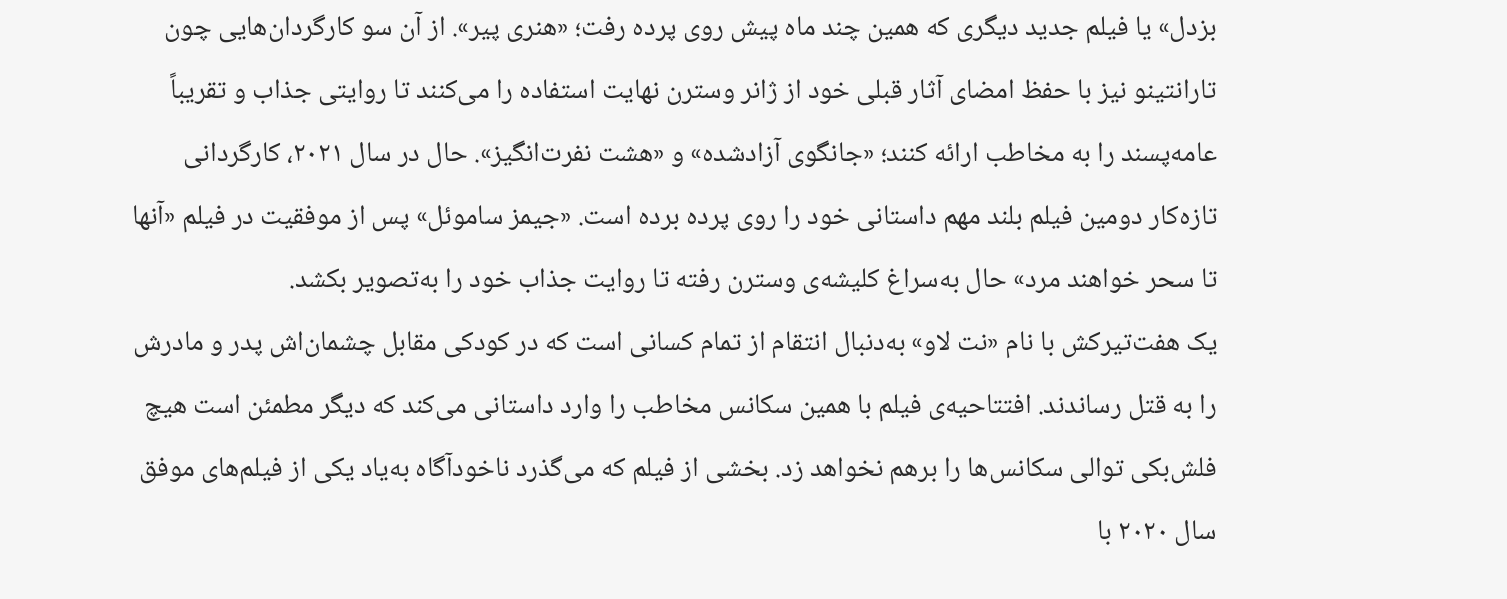بزدل» یا فیلم جدید دیگری که همین چند ماه پیش روی پرده رفت؛ «هنری پیر». از آن سو کارگردان‌هایی چون تارانتینو نیز با حفظ امضای آثار قبلی خود از ژانر وسترن نهایت استفاده را می‌کنند تا روایتی جذاب و تقریباً عامه‌پسند را به مخاطب ارائه کنند؛ «جانگوی آزادشده» و «هشت نفرت‌انگیز». حال در سال ۲۰۲۱، کارگردانی تازه‌کار دومین فیلم بلند مهم داستانی خود را روی پرده برده است. «جیمز ساموئل» پس از موفقیت در فیلم «آنها تا سحر خواهند مرد» حال به‌سراغ کلیشه‌ی وسترن رفته تا روایت جذاب خود را به‌تصویر بکشد.
یک هفت‌تیرکش با نام «نت لاو» به‌دنبال انتقام از تمام کسانی است که در کودکی مقابل چشمان‌اش پدر و مادرش را به قتل رساندند. افتتاحیه‌ی فیلم با همین سکانس مخاطب را وارد داستانی می‌کند که دیگر مطمئن است هیچ فلش‌بکی توالی سکانس‌ها را برهم نخواهد زد. بخشی از فیلم که می‌گذرد ناخودآگاه به‌یاد یکی از فیلم‌های موفق سال ۲۰۲۰ با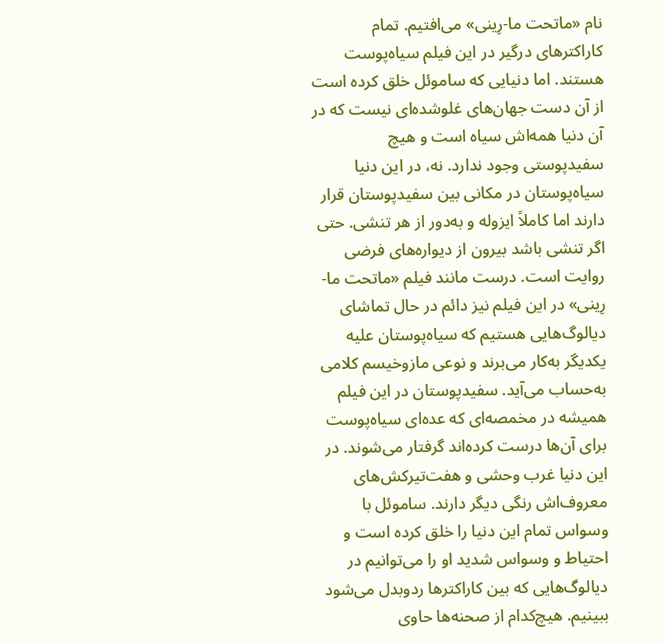نام «ماتحت ما-رِینی» می‌افتیم. تمام کاراکترهای درگیر در این فیلم سیاه‌پوست هستند. اما دنیایی که ساموئل خلق کرده است از آن دست جهان‌های غلوشده‌ای نیست که در آن دنیا همه‌اش سیاه است و هیچ سفیدپوستی وجود ندارد. نه، در این دنیا سیاه‌پوستان در مکانی بین سفید‌پوستان قرار دارند اما کاملاً ایزوله و به‌دور از هر تنشی. حتی اگر تنشی باشد بیرون از دیواره‌های فرضی روایت است. درست مانند فیلم «ماتحت ما-رِینی» در این فیلم نیز دائم در حال تماشای دیالوگ‌هایی هستیم که سیاه‌پوستان علیه یکدیگر به‌کار می‌برند و نوعی مازوخیسم کلامی به‌حساب می‌آید. سفیدپوستان در این فیلم همیشه در مخمصه‌ای که عده‌ای سیاه‌پوست برای آن‌ها درست کرده‌اند گرفتار می‌شوند. در این دنیا غرب وحشی و هفت‌تیرکش‌های معروف‌اش رنگی دیگر دارند. ساموئل با وسواس تمام این دنیا را خلق کرده است و احتیاط و وسواس شدید او را می‌توانیم در دیالوگ‌هایی که بین کاراکترها ردوبدل می‌شود ببینیم. هیچ‌کدام از صحنه‌ها حاوی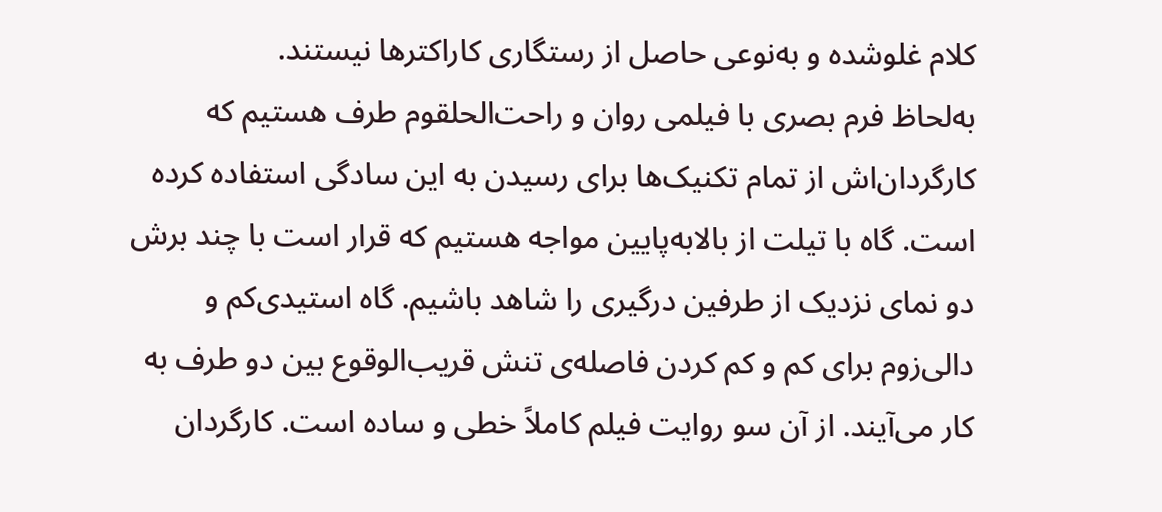کلام غلوشده و به‌نوعی حاصل از رستگاری کاراکترها نیستند.
به‌لحاظ فرم بصری با فیلمی روان و راحت‌الحلقوم طرف هستیم که کارگردان‌اش از تمام تکنیک‌ها برای رسیدن به این سادگی استفاده کرده است. گاه با تیلت از بالا‌به‌پایین مواجه هستیم که قرار است با چند برش دو نمای نزدیک از طرفین درگیری را شاهد باشیم. گاه استیدی‌کم و دالی‌زوم برای کم‌ و کم کردن فاصله‌ی تنش قریب‌الوقوع بین دو طرف به کار می‌آیند. از آن سو روایت فیلم کاملاً خطی و ساده است. کارگردان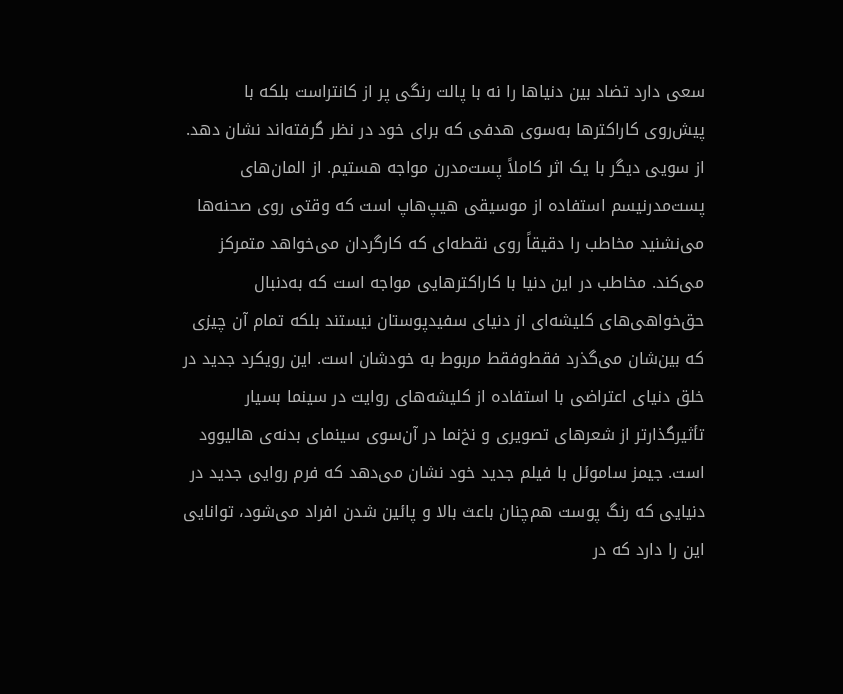سعی دارد تضاد بین دنیاها را نه با پالت رنگی پر از کانتراست بلکه با پیش‌روی کاراکترها به‌سوی هدفی که برای خود در نظر گرفته‌اند نشان دهد. از سویی دیگر با یک اثر کاملاً پست‌مدرن مواجه هستیم. از المان‌های پست‌مدرنیسم استفاده از موسیقی هیپ‌هاپ است که وقتی روی صحنه‌ها می‌نشنید مخاطب را دقیقاً روی نقطه‌ای که کارگردان می‌خواهد متمرکز می‌کند. مخاطب در این دنیا با کاراکترهایی مواجه است که به‌دنبال حق‌خواهی‌های کلیشه‌ای از دنیای سفیدپوستان نیستند بلکه تمام آن چیزی که بین‌شان می‌گذرد فقط‌و‌فقط مربوط به خودشان است. این رویکرد جدید در خلق دنیای اعتراضی با استفاده از کلیشه‌های روایت در سینما بسیار تأثیرگذارتر از شعرهای تصویری و نخ‌نما در آن‌سوی سینمای بدنه‌ی هالیوود است. جیمز ساموئل با فیلم جدید خود نشان می‌دهد که فرم روایی جدید در دنیایی که رنگ پوست هم‌چنان باعث بالا و پائین شدن افراد می‌شود، توانایی این را دارد که در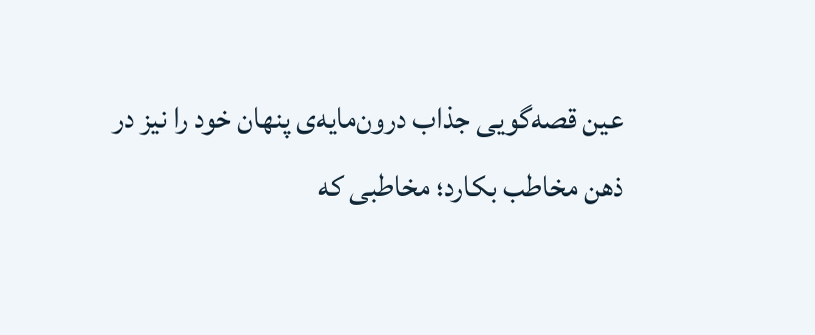عین قصه‌گویی جذاب درون‌مایه‌ی پنهان خود را نیز در ذهن مخاطب بکارد؛ مخاطبی که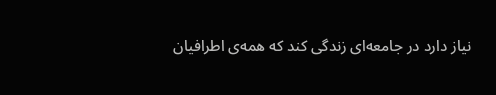نیاز دارد در جامعه‌ای زندگی کند که همه‌ی اطرافیان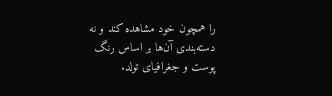را همچون خود مشاهده کند و نه دسته‌بندی آن‌ها بر اساس رنگ پوست و جغرافیای تولد.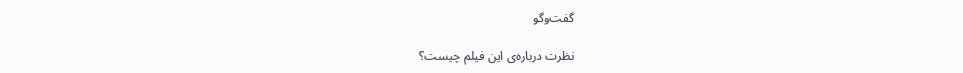گفت‌وگو

نظرت درباره‌ی این فیلم چیست؟